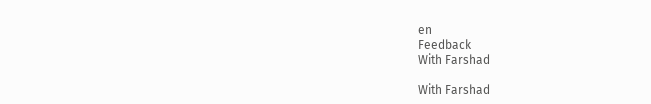en
Feedback
With Farshad

With Farshad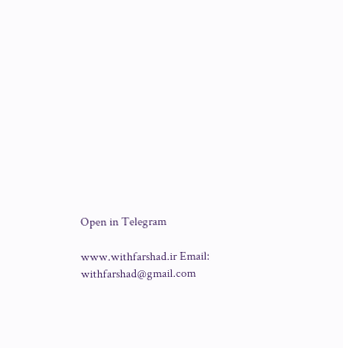Open in Telegram

www.withfarshad.ir Email: withfarshad@gmail.com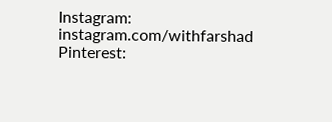Instagram: instagram.com/withfarshad Pinterest: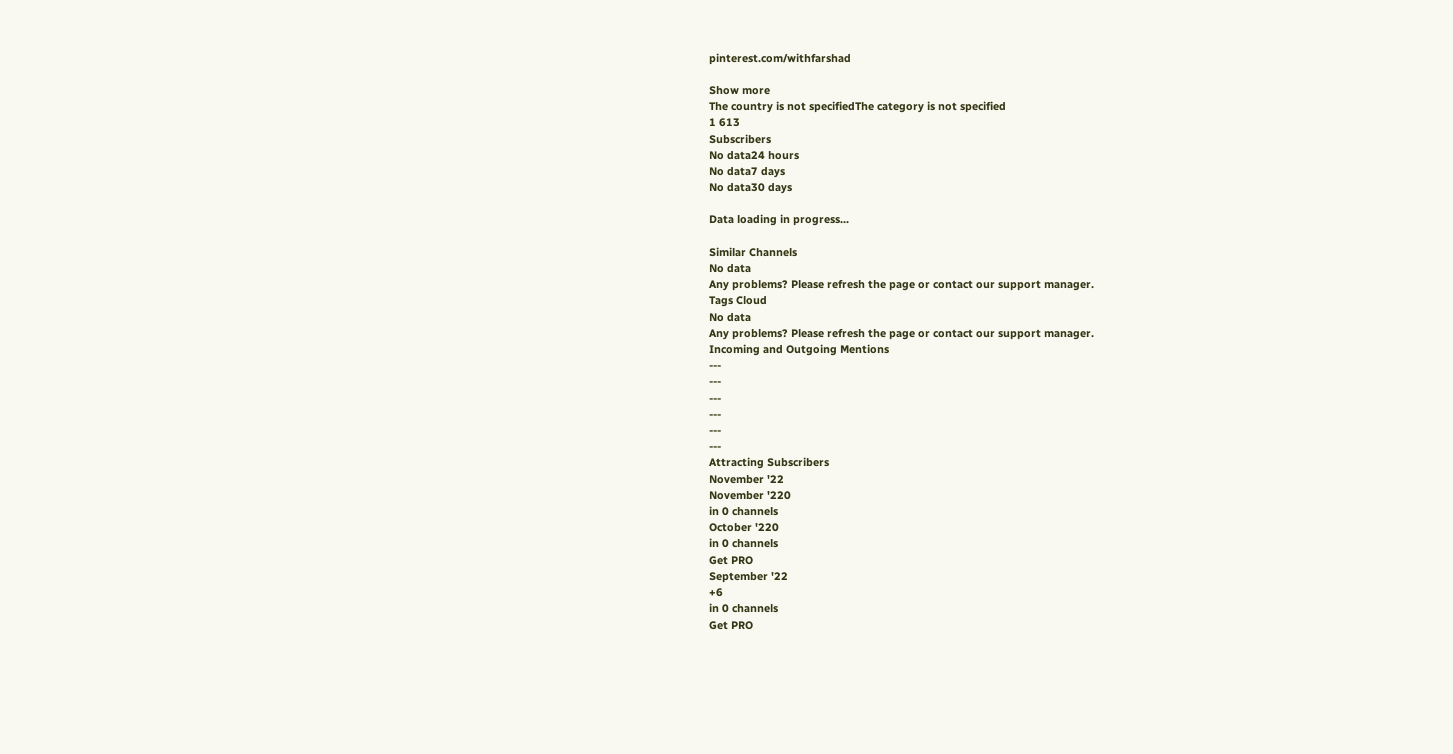pinterest.com/withfarshad

Show more
The country is not specifiedThe category is not specified
1 613
Subscribers
No data24 hours
No data7 days
No data30 days

Data loading in progress...

Similar Channels
No data
Any problems? Please refresh the page or contact our support manager.
Tags Cloud
No data
Any problems? Please refresh the page or contact our support manager.
Incoming and Outgoing Mentions
---
---
---
---
---
---
Attracting Subscribers
November '22
November '220
in 0 channels
October '220
in 0 channels
Get PRO
September '22
+6
in 0 channels
Get PRO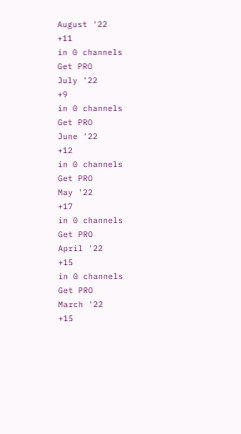August '22
+11
in 0 channels
Get PRO
July '22
+9
in 0 channels
Get PRO
June '22
+12
in 0 channels
Get PRO
May '22
+17
in 0 channels
Get PRO
April '22
+15
in 0 channels
Get PRO
March '22
+15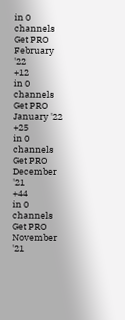in 0 channels
Get PRO
February '22
+12
in 0 channels
Get PRO
January '22
+25
in 0 channels
Get PRO
December '21
+44
in 0 channels
Get PRO
November '21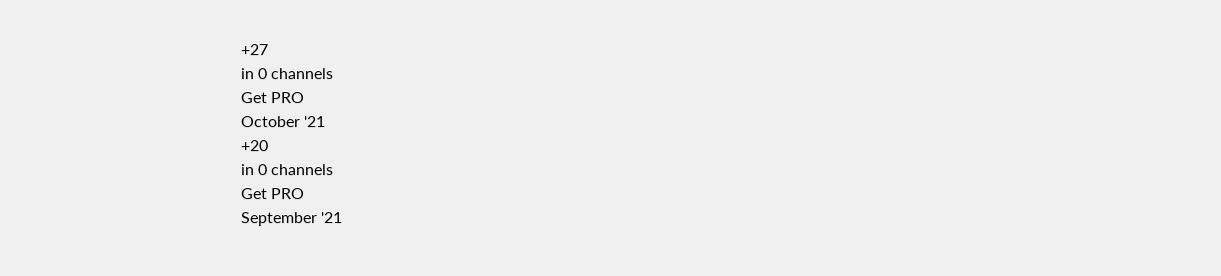+27
in 0 channels
Get PRO
October '21
+20
in 0 channels
Get PRO
September '21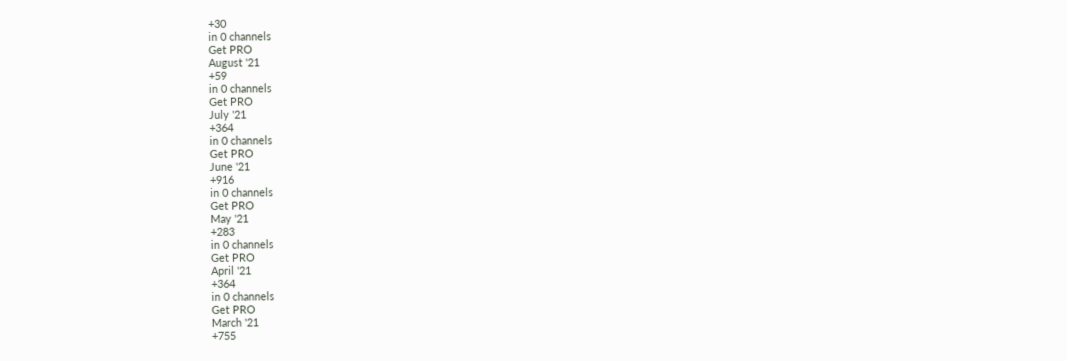+30
in 0 channels
Get PRO
August '21
+59
in 0 channels
Get PRO
July '21
+364
in 0 channels
Get PRO
June '21
+916
in 0 channels
Get PRO
May '21
+283
in 0 channels
Get PRO
April '21
+364
in 0 channels
Get PRO
March '21
+755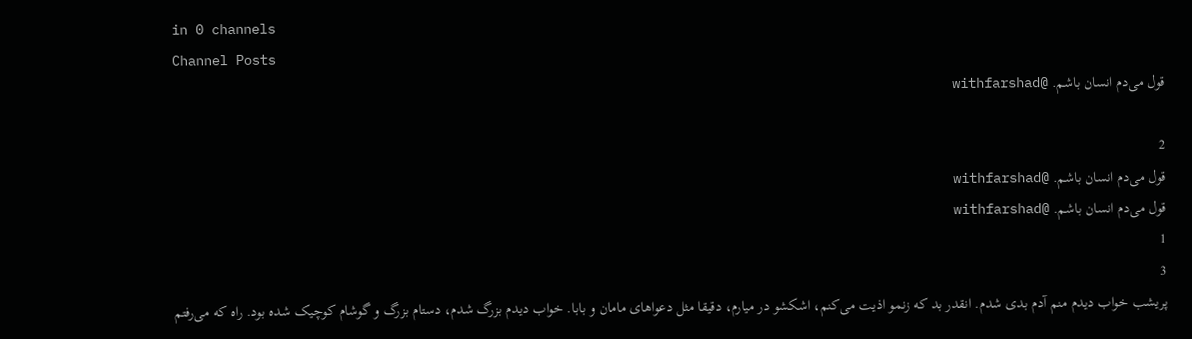in 0 channels
Channel Posts
قول می‌دم انسان باشم. @withfarshad

2
قول می‌دم انسان باشم. @withfarshad
قول می‌دم انسان باشم. @withfarshad
1
3
پریشب خواب دیدم منم آدم بدی شدم. انقدر بد که زنمو اذیت می‌کنم، اشکشو در میارم، دقیقا مثل دعواهای مامان و بابا. خواب دیدم بزرگ شدم، دستام بزرگ و گوشام کوچیک شده بود. راه که می‌رفتم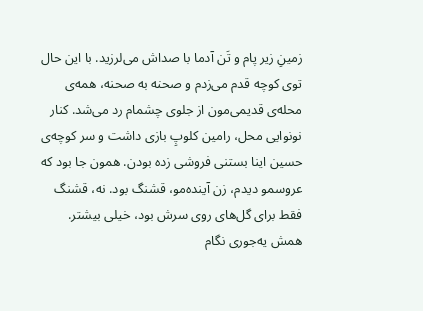زمینِ زیر پام و تَن آدما با صداش می‌لرزید. با این حال توی کوچه قدم می‌زدم و صحنه به صحنه، همه‌ی محله‌ی قدیمی‌مون از جلوی چشمام رد می‌شد. کنار نونوایی محل، رامین کلوپِ بازی داشت و سر کوچه‌ی حسین اینا بستنی فروشی زده بودن. همون جا بود که عروسمو دیدم، زن آینده‌مو، قشنگ بود. نه، قشنگ فقط برای گل‌های روی سرش بود، خیلی بیشتر. همش یه‌جوری نگام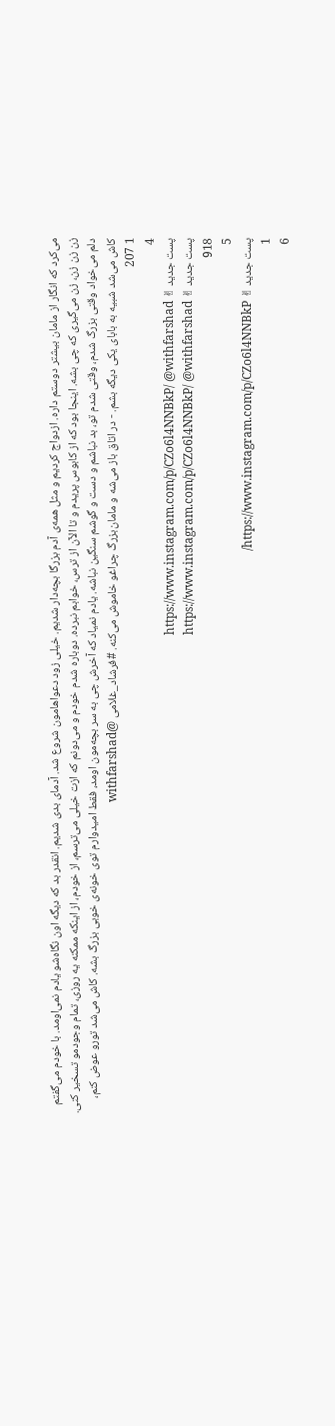می‌کرد که انگار از مامان بیشتر دوستم داره. ازدواج کردیم و مثل همه‌ی آدم بزرگا بچه‌دار شدیم. خیلی زود دعواهامون شروع شد. آدمای بدی شدیم. انقدر بد که دیگه اون نگاه‌شو یادم نمی‌اومد. با خودم می‌گفتم زن زن زن، زن می‌گیری که چی بشه. اینجا بود که از کابوس پریدم و تا الآن از ترس، خوابم نبرده. دوباره شدم خودم و می‌دونم که ازت خیلی می‌ترسم، از خودم، از اینکه ممکنه یه روزی، تمام وجودمو تسخیر کنی. دلم می‌خواد وقتی بزرگ شدم، وقتی شدم تو، بد نباشم و دست و گوشم سنگین نباشه. یادم نمیاد که آخرش چی به سر بچه‌مون اومد، فقط امیدوارم توی خونه‌ی خوبی بزرگ بشه. کاش می‌شد تورو عوض کنم، کاش می‌شد شبیه به بابای یکی دیگه بشم. - در اتاق باز می‌شه و مامان‌بزرگ چراغو خاموش می‌کنه. #فرشاد_غلامی @withfarshad
1 207
4
پست جدید ✌ https://www.instagram.com/p/CZo6l4NNBkP/ @withfarshad
پست جدید ✌ https://www.instagram.com/p/CZo6l4NNBkP/ @withfarshad
918
5
پست جدید ✌ https://www.instagram.com/p/CZo6l4NNBkP/
1
6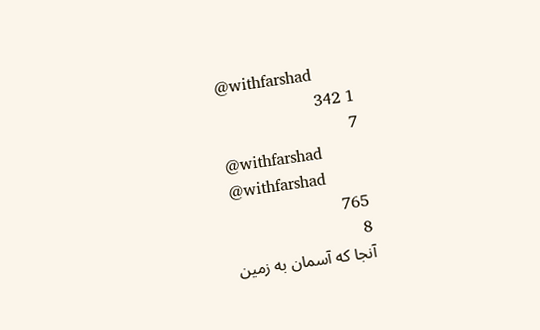@withfarshad
1 342
7
@withfarshad
@withfarshad
765
8
آنجا که آسمان به زمین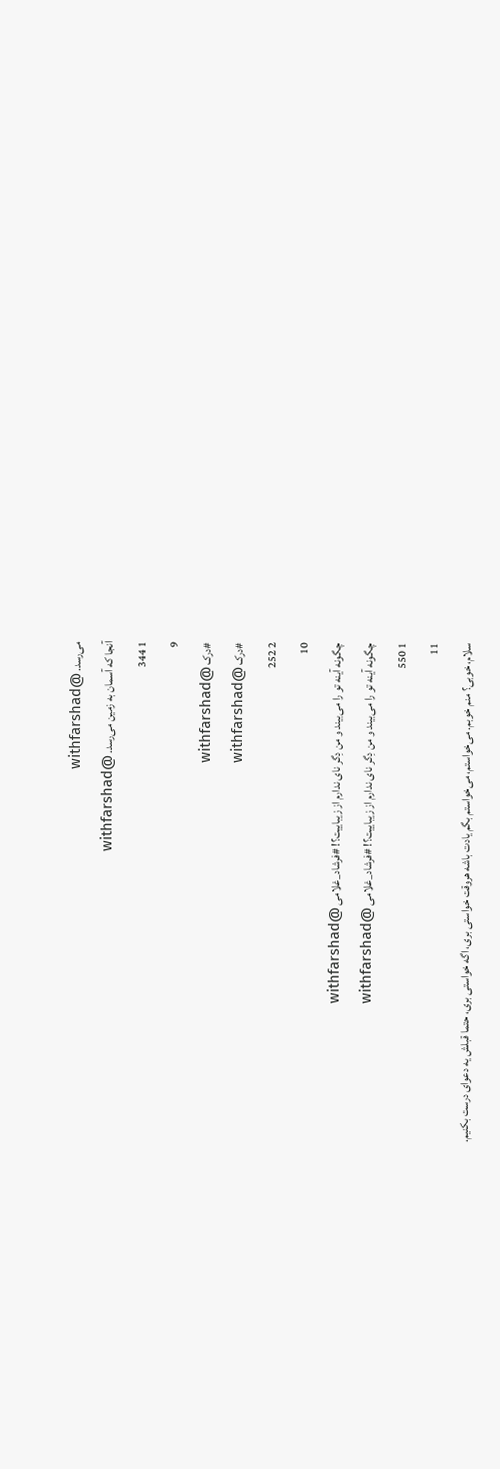می‌رسد. @withfarshad
آنجا که آسمان به زمین می‌رسد. @withfarshad
1 344
9
#درک @withfarshad
#درک @withfarshad
2 252
10
چگونه آینه تو را می‌بیند و من دِگر نای ندارم از زیباییت؟! #فرشاد_غلامی @withfarshad
چگونه آینه تو را می‌بیند و من دِگر نای ندارم از زیباییت؟! #فرشاد_غلامی @withfarshad
1 550
11
سلام، خوبی؟ منم خوبم. می‌خواستم، می‌خواستم بگم یادت باشه هروقت خواستی بری، اگه خواستی بری، حتما قبلش یه دعوای درست بکنیم.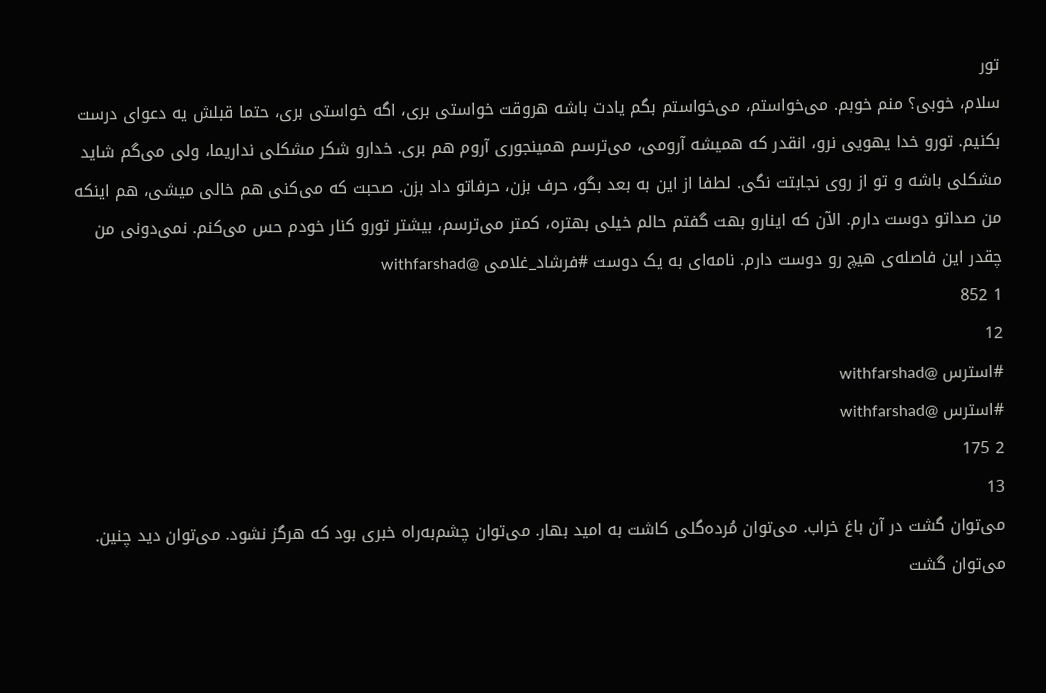تور
سلام، خوبی؟ منم خوبم. می‌خواستم، می‌خواستم بگم یادت باشه هروقت خواستی بری، اگه خواستی بری، حتما قبلش یه دعوای درست بکنیم. تورو خدا یهویی نرو، انقدر که همیشه آرومی، می‌ترسم همینجوری آروم هم بری. خدارو شکر مشکلی نداریما، ولی می‌گم شاید مشکلی باشه و تو از روی نجابتت نگی. لطفا از این به بعد بگو، حرف بزن، حرفاتو داد بزن. صحبت که می‌کنی هم خالی میشی، هم اینکه من صداتو دوست دارم. الآن که اینارو بهت گفتم حالم خیلی بهتره، کمتر می‌ترسم، بیشتر تورو کنار خودم حس می‌کنم. نمی‌دونی من چقدر این فاصله‌ی هیچ رو دوست دارم. نامه‌ای به یک دوست #فرشاد_غلامی @withfarshad
1 852
12
#استرس @withfarshad
#استرس @withfarshad
2 175
13
می‌توان گشت در آن باغ خراب. می‌توان مُرده‌گلی کاشت به امید بهار. می‌توان چشم‌به‌راه خبری بود که هرگز نشود. می‌توان دید چنین.
می‌توان گشت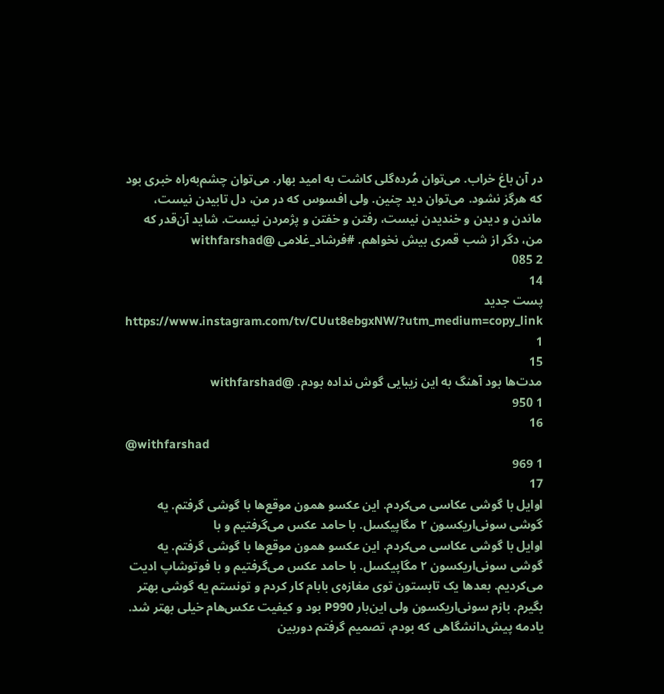در آن باغ خراب. می‌توان مُرده‌گلی کاشت به امید بهار. می‌توان چشم‌به‌راه خبری بود که هرگز نشود. می‌توان دید چنین. ولی افسوس که در من، دل تابیدن نیست، ماندن و دیدن و خندیدن نیست، رفتن و خفتن و پژمردن نیست. شاید آن‌قدر که من، دگر از شب قمری بیش نخواهم. #فرشاد_غلامی @withfarshad
2 085
14
پست جدید https://www.instagram.com/tv/CUut8ebgxNW/?utm_medium=copy_link
1
15
مدت‌ها بود آهنگ به این زیبایی گوش نداده بودم. @withfarshad
1 950
16
@withfarshad
1 969
17
اوایل با گوشی عکاسی می‌کردم. این عکسو همون موقع‌ها با گوشی گرفتم. یه گوشی سونی‌اریکسون ۲ مگاپیکسل. با حامد عکس می‌گرفتیم و با
اوایل با گوشی عکاسی می‌کردم. این عکسو همون موقع‌ها با گوشی گرفتم. یه گوشی سونی‌اریکسون ۲ مگاپیکسل. با حامد عکس می‌گرفتیم و با فوتوشاپ ادیت می‌کردیم. بعدها یک تابستون توی مغازه‌ی بابام کار کردم و تونستم یه گوشی بهتر بگیرم. بازم سونی‌اریکسون ولی این‌بار P990 بود و کیفیت عکس‌هام خیلی بهتر شد. یادمه پیش‌دانشگاهی که بودم، تصمیم گرفتم دوربین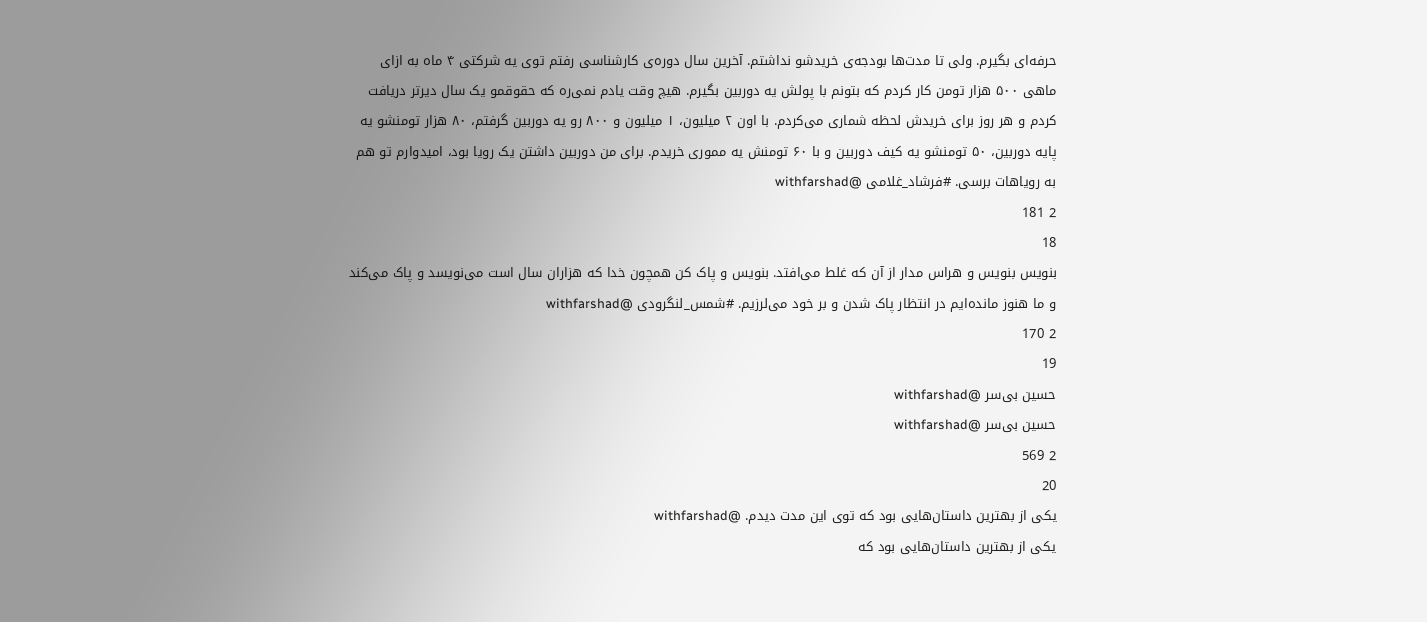حرفه‌ای بگیرم. ولی تا مدت‌ها بودجه‌ی خریدشو نداشتم. آخرین سال دوره‌ی کارشناسی رفتم توی یه شرکتی ۴ ماه به ازای ماهی ۵۰۰ هزار تومن کار کردم که بتونم با پولش یه دوربین بگیرم. هیچ وقت یادم نمی‌ره که حقوقمو یک سال دیرتر دریافت کردم و هر روز برای خریدش لحظه شماری می‌کردم. با اون ۲ میلیون، ۱ میلیون و ۸۰۰ رو یه دوربین گرفتم، ۸۰ هزار تومنشو یه پایه دوربین، ۵۰ تومنشو یه کیف دوربین و با ۶۰ تومنش یه مموری خریدم. برای من دوربین داشتن یک رویا بود، امیدوارم تو هم به رویاهات برسی. #فرشاد_غلامی @withfarshad
2 181
18
بنویس بنویس و هراس مدار از آن که غلط می‌افتد. بنویس و پاک کن همچون خدا که هزاران سال است می‌نویسد و پاک می‌کند و ما هنوز مانده‌ایم در انتظار پاک شدن و بر خود می‌لرزیم. #شمس_لنگرودی @withfarshad
2 170
19
حسین بی‌سر @withfarshad
حسین بی‌سر @withfarshad
2 569
20
یکی از بهترین داستان‌هایی بود که توی این مدت دیدم. @withfarshad
یکی از بهترین داستان‌هایی بود که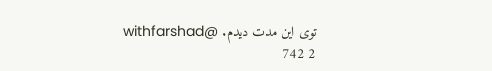توی این مدت دیدم. @withfarshad
2 742